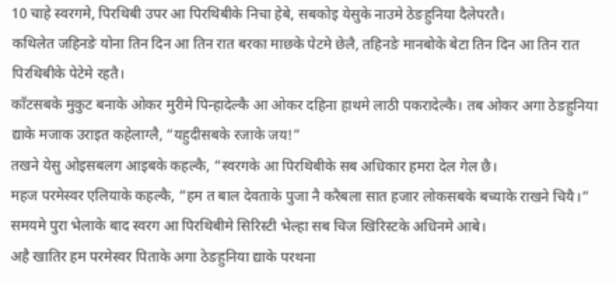10 चाहे स्वरगमे, पिरथिबी उपर आ पिरथिबीके निचा हेबे, सबकोइ येसुके नाउमे ठेङहुनिया दैलेपरतै।
कथिलेत जहिनङे योना तिन दिन आ तिन रात बरका माछके पेटमे छेलै, तहिनङे मानबोके बेटा तिन दिन आ तिन रात पिरथिबीके पेटेमे रहतै।
काँटसबके मुकुट बनाके ओकर मुरीमे पिन्हादेल्कै आ ओकर दहिना हाथमे लाठी पकरादेल्कै। तब ओकर अगा ठेङहुनिया द्याके मजाक उराइत कहेलाग्लै, “यहुदीसबके रजाके जय!”
तखने येसु ओइसबलग आइबके कहल्कै, “स्वरगके आ पिरथिबीके सब अधिकार हमरा देल गेल छै।
महज परमेस्वर एलियाके कहल्कै, “हम त बाल देवताके पुजा नै करैबला सात हजार लोकसबके बच्याके राखने चियै।”
समयमे पुरा भेलाके बाद स्वरग आ पिरथिबीमे सिरिस्टी भेल्हा सब चिज खिरिस्टके अधिनमे आबे।
अहै खातिर हम परमेस्वर पिताके अगा ठेङहुनिया द्याके परथना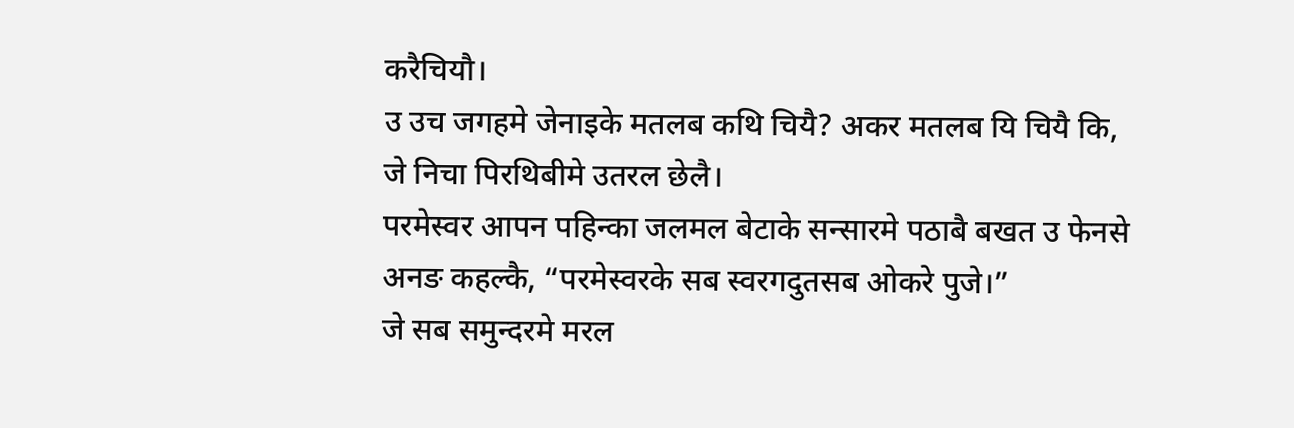करैचियौ।
उ उच जगहमे जेनाइके मतलब कथि चियै? अकर मतलब यि चियै कि, जे निचा पिरथिबीमे उतरल छेलै।
परमेस्वर आपन पहिन्का जलमल बेटाके सन्सारमे पठाबै बखत उ फेनसे अनङ कहल्कै, “परमेस्वरके सब स्वरगदुतसब ओकरे पुजे।”
जे सब समुन्दरमे मरल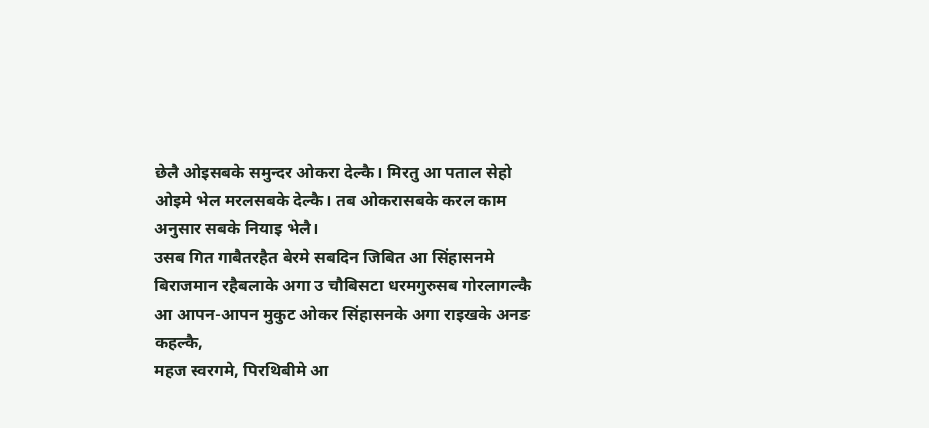छेलै ओइसबके समुन्दर ओकरा देल्कै। मिरतु आ पताल सेहो ओइमे भेल मरलसबके देल्कै। तब ओकरासबके करल काम अनुसार सबके नियाइ भेलै।
उसब गित गाबैतरहैत बेरमे सबदिन जिबित आ सिंहासनमे बिराजमान रहैबलाके अगा उ चौबिसटा धरमगुरुसब गोरलागल्कै आ आपन-आपन मुकुट ओकर सिंहासनके अगा राइखके अनङ कहल्कै,
महज स्वरगमे, पिरथिबीमे आ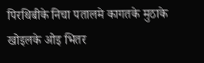पिरथिबीके निचा पतालमे कागतके मुठाके खोइलके ओइ भितर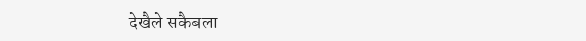देखैले सकैबला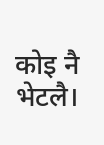कोइ नै भेटलै।